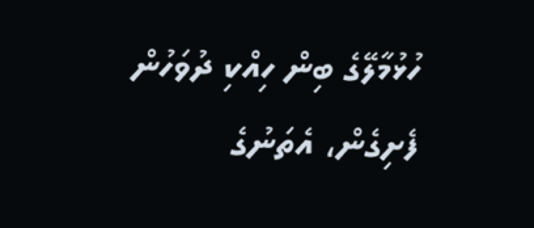ހުޅުމާލޭގެ ބިން ހިއްކި ދުވަހުން ފެށިގެން، އެތަނުގެ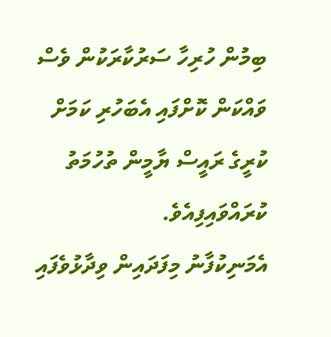ބިމުން ހުރިހާ ސަރުކާރަކުން ވެސް ވައްކަން ކޮށްފައި އެބަހުރި ކަމަށް ކުރީގެ ރައީސް ޔާމީން ތުހުމަތު ކުރައްވައިފިއެވެ.
އެމަނިކުފާނު މިފަދައިން ވިދާޅުވެފައި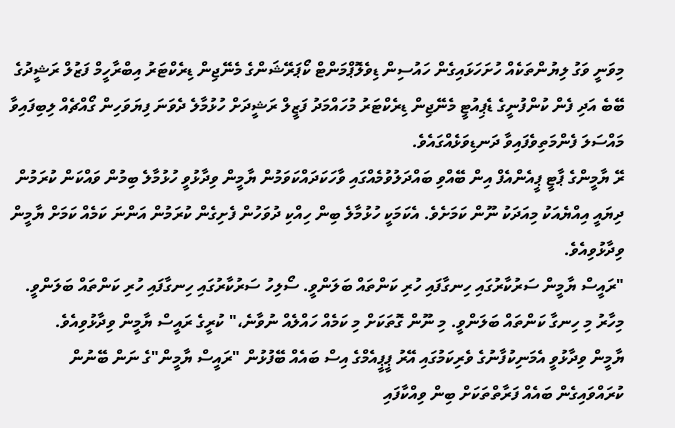މިވަނީ ވަގު ލިޔުންތަކެއް ހުށަހަޅައިގެން ހައުސިން ޑިވެލޮޕްމަންޓް ކޯޕަރޭޝަންގެ މެނޭޖިން ޑިރެކްޓަރު އިބްރާހީމް ފަޒުލް ރަޝީދުގެ ބޭބެ އަދި ފެން ކުންފުނީގެ ޑެޕިއުޓީ މެނޭޖިން ޑިރެކްޓަރު މުހައްމަދު ފަޒީލް ރަޝީދަށް ހުޅުމާލެ ދެވަނަ ފިޔަވަހިން ގޯއްޗެއް ލިބިފައިވާ މައްސަލަ ފެންމަތިވެފައިވާ ދަނޑިވަޅެއްގައެވެ.
ރޭ ޔާމީންގެ ޕާޓީ ޕީއެންއެފް އިން ބޭއްވި ބައްދަލުވުމެއްގައި ވާހަކަދައްކަވަމުން ޔާމީން ވިދާޅުވީ ހުޅުމާލެ ބިމުން ވައްކަން ކުރަމުން ދިޔައީ އިއްޔެއަކު މިއަދަކު ނޫން ކަމަށެވެ. އެކަމަކީ ހުޅުމާލެ ބިން ހިއްކި ދުވަހުން ފެށިގެން ކުރަމުން އަންނަ ކަމެއް ކަމަށް ޔާމީން ވިދާޅުވިއެވެ.
"ރައީސް ޔާމީން ސަރުކާރުގައި ހިނގާފައި ހުރި ކަންތައް ބަލަންވީ. ސޯލިހު ސަރުކާރުގައި ހިނގާފައި ހުރި ކަންތައް ބަލަންވީ. މިހާރު މި ހިނގާ ކަންތައް ބަލަންވީ. މި ނޫން ގޮތަކަށް މި ކަމެއް ހައްލެއް ނުވާނެ،" ކުރީގެ ރައީސް ޔާމީން ވިދާޅުވިއެވެ.
ޔާމީން ވިދާޅުވީ އެމަނިކުފާނުގެ ވެރިކަމުގައި އޭރު ޕީޕީއެމްގެ އިސް ބައެއް ބޭފުޅުން "ރައީސް ޔާމީން"ގެ ނަން ބޭނުން ކުރައްވައިގެން ބައެއް ފަރާތްތަކަށް ބިން ވިއްކާފައި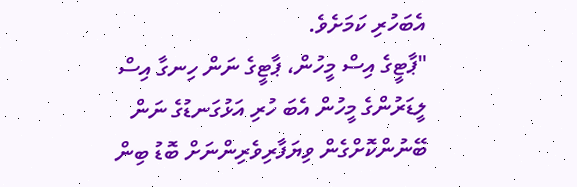އެބަހުރި ކަމަށެވެ.
"ޕާޓީގެ އިސް މީހުން، ޕާޓީގެ ނަން ހިނގާ އިސް ލީޑަރުންގެ މީހުން އެބަ ހުރި އަޅުގަނޑުގެ ނަން ބޭނުންކޮށްގެން ވިޔަފާރިވެރިންނަށް ބޮޑު ބިން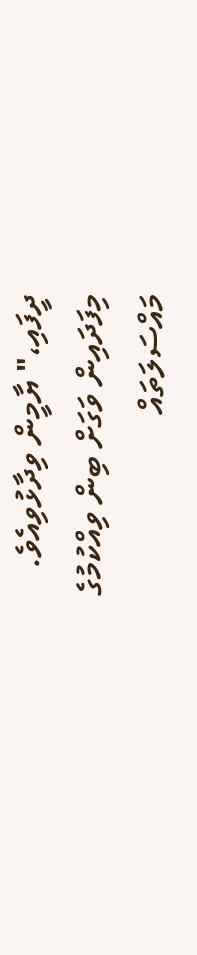ދީފައި،" ޔާމީން ވިދާޅުވިއެވެ.
މިފަދައިން ވަގަށް ބިން ވިއްކުމުގެ މައްސަލަތައް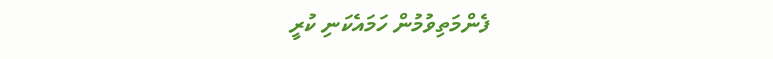ފެންމަތިވުމުން ހަމައެކަނި ކުރީ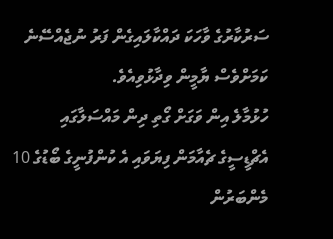ސަރުކާރުގެ ވާހަކަ ދައްކާލައިގެން ފަރު ނުޖެއްސޭނެ ކަމަށްވެސް ޔާމީން ވިދާޅުވިއެވެ.
ހުޅުމާލެ އިން ވަގަށް ގޯތި ދިން މައްސަލާގައި އެޗްޑީސީގެ ޗެއާމަން ފިޔަވައި އެ ކުންފުނީގެ ބޯޑުގެ 10 މެންބަރުން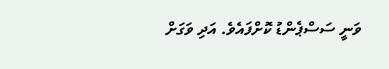ވަނީ ސަސްޕެންޑު ކޮށްފައެވެ. އަދި ވަގަށް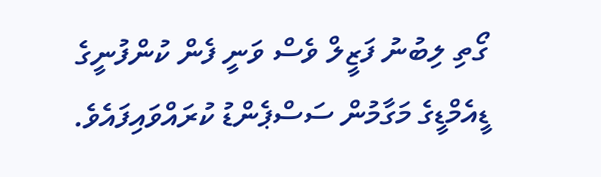ގޯތި ލިބުނު ފަޒީލް ވެސް ވަނީ ފެން ކުންފުނީގެ ޑީއެމްޑީގެ މަގާމުން ސަސްޕެންޑު ކުރައްވައިފައެވެ.